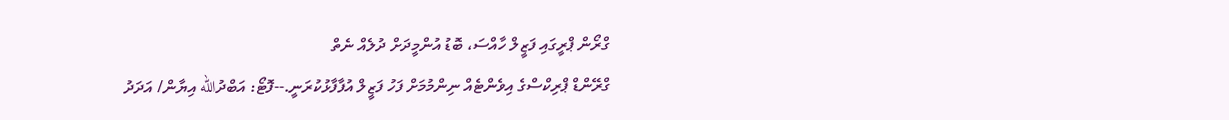ގްރޯން ޕްރީގައި ފަޒީލް ހާއްސަ، ބޮޑު އުންމީދަށް ދުލެއް ނެތް
ގްރޭންޑް ޕްރިކްސްގެ އިވެންޓެއް ނިންމުމަށް ފަހު ފަޒީލް އުފާފާޅުކުރަނީ.--ފޮޓޯ: އަބްދުالله އިޔާން/ އަދަދު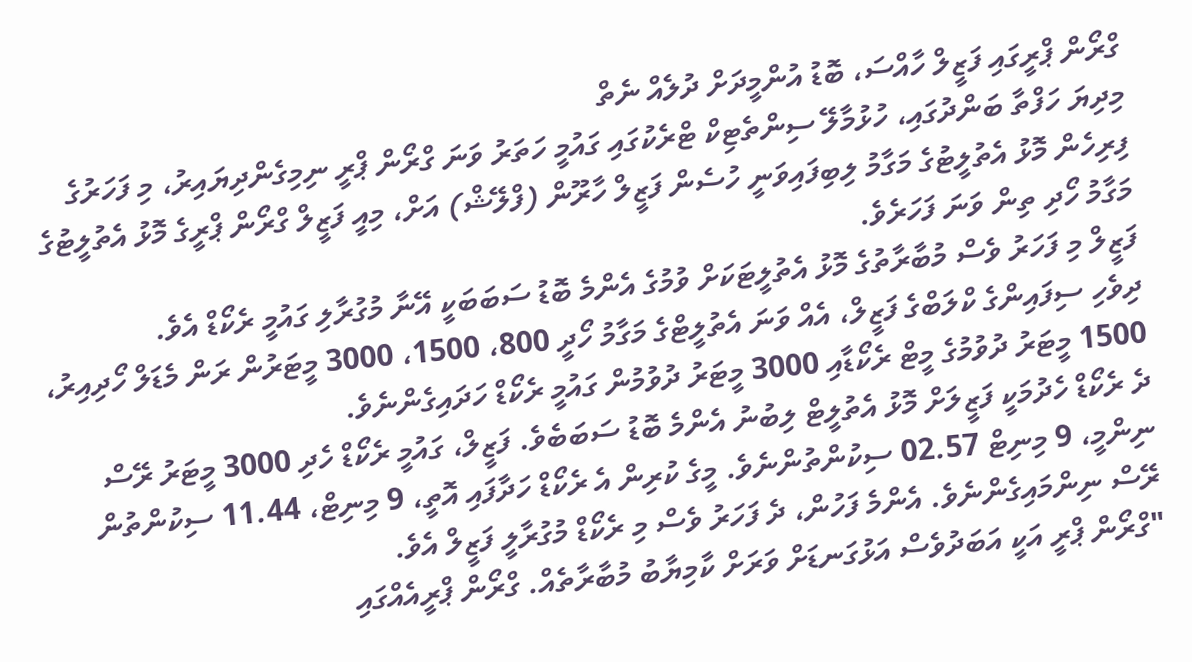ގްރޯން ޕްރީގައި ފަޒީލް ހާއްސަ، ބޮޑު އުންމީދަށް ދުލެއް ނެތް
މިދިޔަ ހަފްތާ ބަންދުގައި، ހުޅުމާލޭ ސިންތެޓިކް ޓްރެކުގައި ގައުމީ ހަތަރު ވަނަ ގްރޯން ޕްރީ ނިމިގެންދިޔައިރު، މި ފަހަރުގެ ފިރިހެން މޮޅު އެތުލީޓުގެ މަގާމު ލިބިފައިވަނީ ހުސެން ފަޒީލް ހާރޫން (ފްލޭޝް) އަށް، މިއީ ފަޒީލް ގްރޯން ޕްރީގެ މޮޅު އެތުލީޓުގެ މަގާމު ހޯދި ތިން ވަނަ ފަހަރެވެ.
ފަޒީލް މި ފަހަރު ވެސް މުބާރާތުގެ މޮޅު އެތުލީޓަކަށް ވުމުގެ އެންމެ ބޮޑު ސަބަބަކީ އޭނާ މުގުރާލި ގައުމީ ރެކޯޑް އެވެ.
ދިވެހި ސިފައިންގެ ކްލަބްގެ ފަޒީލް، އެއް ވަނަ އެތުލީޓްގެ މަގާމު ހޯދީ 800، 1500، 3000 މީޓަރުން ރަން މެޑަލް ހޯދިއިރު، 1500 މީޓަރު ދުވުމުގެ މީޓް ރެކޯޑާއި 3000 މީޓަރު ދުވުމުން ގައުމީ ރެކޯޑް ހަދައިގެންނެވެ.
ދެ ރެކޯޑް ހެދުމަކީ ފަޒީލަށް މޮޅު އެތުލީޓް ލިބުނު އެންމެ ބޮޑު ސަބަބެވެ. ފަޒީލް، ގައުމީ ރެކޯޑް ހެދި 3000 މީޓަރު ރޭސް ނިންމީ، 9 މިނިޓް 02.57 ސިކުންތުންނެވެ. މީގެ ކުރިން އެ ރެކޯޑް ހަދާފައި އޮތީ، 9 މިނިޓް، 11.44 ސިކުންތުން ރޭސް ނިންމައިގެންނެވެ. އެންމެ ފަހުން، ދެ ފަހަރު ވެސް މި ރެކޯޑް މުގުރާލީ ފަޒީލް އެވެ.
"ގްރޯން ޕްރީ އަކީ އަބަދުވެސް އަޅުގަނޑަށް ވަރަށް ކާމިޔާބު މުބާރާތެއް. ގްރޯން ޕްރީއެއްގައި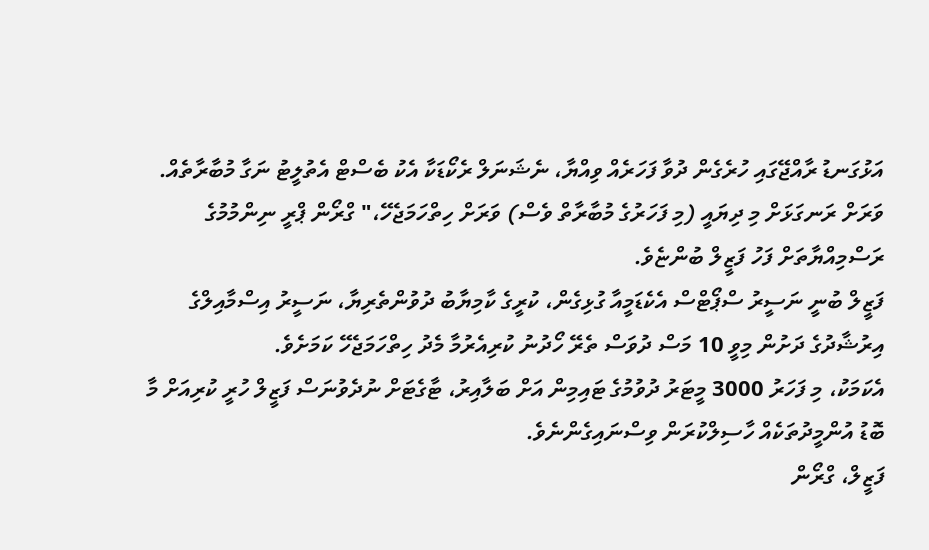އަޅުގަނޑު ރާއްޖޭގައި ހުރެގެން ދުވާ ފަހަރެއް ވިއްޔާ، ނެޝަނަލް ރެކޯޑަކާ އެކު ބެސްޓް އެތުލީޓު ނަގާ މުބާރާތެއް. ވަރަށް ރަނގަޅަށް މި ދިޔައީ (މި ފަހަރުގެ މުބާރާތް ވެސް) ވަރަށް ހިތްހަމަޖެހޭ،" ގްރޯން ޕްރީ ނިންމުމުގެ ރަސްމިއްޔާތަށް ފަހު ފަޒީލް ބުންޏެވެ.
ފަޒީލް ބުނީ ނަސީރު ސްޕޯޓްސް އެކެޑަމީއާ ގުޅިގެން، ކުރީގެ ކާމިޔާބު ދުވުންތެރިޔާ، ނަސީރު އިސްމާއިލްގެ އިރުޝާދުގެ ދަށުން މިވީ 10 މަސް ދުވަސް ތެރޭ ހޯދުނު ކުރިއެރުމާ މެދު ހިތްހަމަޖެހޭ ކަމަށެވެ.
އެކަމަކު، މި ފަހަރު 3000 މީޓަރު ދުވުމުގެ ޓައިމިން އަށް ބަލާއިރު، ޓާގެޓަށް ނުދެވުނަސް ފަޒީލް ހުރީ ކުރިއަށް މާ ބޮޑު އުންމީދުތަކެއް ހާސިލްކުރަން ވިސްނައިގެންނެވެ.
ފަޒީލް، ގްރޯން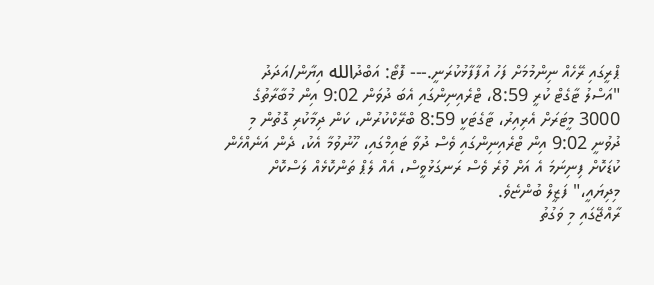ޕްރީގައި ރޭހެއް ނިންމުމަށް ފަހު އުފާފާޅުކުރަނީ.--- ފޮޓޯ: އަބްދުالله އިޔާން/އަދަދު
"އަސްލު ޓާގެޓް ކުރީ 8:59، ޓްރެއިނިންގައި އެބަ ދުވަން 9:02 އިން މުބާރާތުގެ 3000 މީޓަރަށް އެރިއިރު، ޓާގެޓަކީ 8:59 ބްރޭކްކުރުން، ކަން ދިމާކުރި ގޮތުން މި ދުވުނީ 9:02 އިން ޓްރެއިނިންގައި ވެސް ދުވާ ޓައިމްގައި، ހޫނުވުމާ އެކު، ދެން އަނެއްހެން ކުޑަކޮށް ފިނިނަމަ އެ އަށް ވުރެ ވެސް ރަނގަޅުވީސް، އެއް ލެޕް ތަންކޮޅެއް ލަސްކޮށް މިދިޔައީ،" ފަޒީލް ބުންޏެވެ.
ރާއްޖޭގައި މި ވަގުތު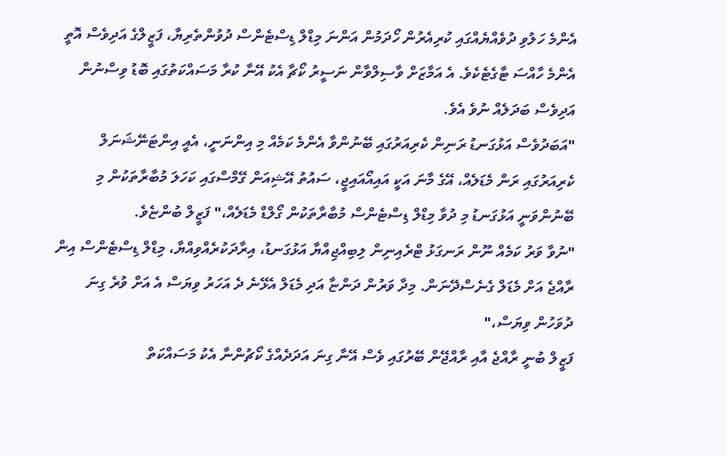އެންމެ ހަލުވި ދުވެއްޔެއްގައި ކުރިއެރުން ހޯދަމުން އަންނަ މިޑްލް ޑިސްޓެންސް ދުވުންތެރިޔާ، ފަޒީލްގެ އަދިވެސް އޮތީ އެންމެ ހާއްސަ ޓާގެޓެކެވެ. އެ އަމާޒަށް ވާސިލްވާން ނަސީރު ކޯޗާ އެކު އޭނާ ކުރާ މަސައްކަތުގައި ބޮޑު ވިސްނުން އަދިވެސް ބަދަލެއް ނުވެ އެވެ.
"އަބަދުވެސް އަޅުގަނޑު ރަނިން ކެރިއަރުގައި ބޭނުންވާ އެންމެ ކަމެއް މި އިންނަނީ، އެއީ އިންޓަނޭޝަނަލް ކެރިއަރުގައި ރަން މެޑަލެއް، އޭގެ މާނަ އަކީ އައިއޯއައިޖީ، ސައުތު އޭޝިއަން ގޭމްސްގައި ކަހަލަ މުބާރާތަކުން މި ބޭނުންވަނީ އަޅުގަނޑު މި ދުވާ މިޑްލް ޑިސްޓެންސް މުބާރާތަކުން ގޯލްޑް މެޑަލެއް،" ފަޒީލް ބުންޏެވެ.
"ނުވާ ވަރު ކަމެއް ނޫން ރަނގަޅު ޓްރެއިނިން ލިބިއްޖިއްޔާ އަޅުގަނޑު، އިރާދަކުރެއްވިއްޔާ، މިޑްލް ޑިސްޓެންސް އިން ރާއްޖެ އަށް މެޑަލް ގެނެސްދޭނަން. މިދާ ވަރުން ދަންޏާ އަދި މެޑަލް އެޅޭނެ ދެ އަހަރު ވިޔަސް އެ އަށް ވުރެ ގިނަ ދުވަހުން ވިޔަސް،"
ފަޒީލް ބުނީ ރާއްޖެ އާއި ރާއްޖޭން ބޭރުގައި ވެސް އޭނާ ގިނަ އަދަދެއްގެ ކޯޗުންނާ އެކު މަސައްކަތް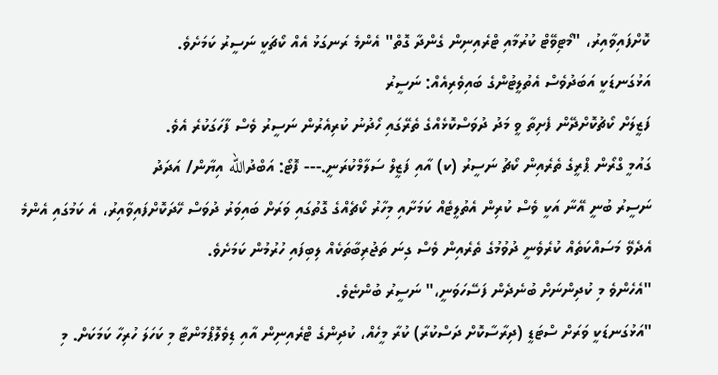ކޮށްފައިވާއިރު، "މޯޓިވޭޓް ކުރުމާއި ޓްރެއިނިން ގެންދާ ގޮތް" އެންމެ ރަނގަޅު އެއް ކޯޗަކީ ނަސީރު ކަމަށެވެ.
އަޅުގަނޑަކީ އަބަދުވެސް އެތުލީޓުންގެ ބައިވެރިއެއް: ނަސީރު
ފަޒީލަށް ކޯޗުކޮށްދޭން ފެށިތާ ވީ މަދު ދުވަސްކޮޅެއްގެ ތެރޭގައި ހޯދުނު ކުރިއެރުން ނަސީރު ވެސް ފާހަގަކުރެ އެވެ.
ގައުމީ ގްރޯން ޕްރީގެ ތެރެއިން ކޯޗު ނަސީރު (ކ) އާއި ފަޒީލް ސަލާމްކުރަނީ.--- ފޮޓޯ: އަބްދުالله އިޔާން/ އަދަދު
ނަސީރު ބުނީ އޭނާ އަކީ ވެސް ކުރިން އެތުލީޓެއް ކަމަށާއި މިހާރު ކޯޗެއްގެ ގޮތުގައި ވަރަށް ބައިވަރު ދުވަސް ހޭދަކޮށްފައިވާއިރު، އެ ކަމުގައި އެންމެ އެދެވޭ މަސައްކަތެއް ކުރެވެނީ ދުވުމުގެ ތެރެއިން ވެސް ގިނަ ތަޖުރިބާތަކެއް ލިބިފައި ހުރުމުން ކަމަށެވެ.
"އެހެންވެ މި ކުދިންނަށް ބުނެދެން ފަސޭހަވަނީ،" ނަސީރު ބުންޏެވެ.
"އަޅުގަނޑަކީ ވަރަށް ސްޓަޑީ (ދިރާސާކޮށް ދަސްކުރާ) ކުރާ މީހެއް، ކުދިންގެ ޓްރެއިނިން އާއި ޑިވެލޮޕްމަންޓާ މި ކަހަލަ ހުރިހާ ކަމަކަށް. މި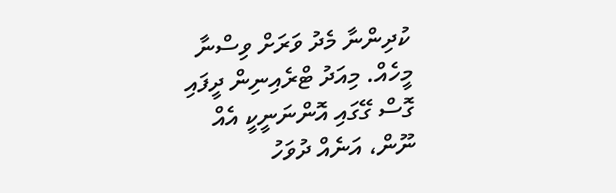ކުދިންނާ މެދު ވަރަށް ވިސްނާ މީހެއް. މިއަދު ޓްރެއިނިން ދީފައި ގޮސް ގޭގައި އޮންނަނީކީ އެއް ނޫން، އަނެއް ދުވަހު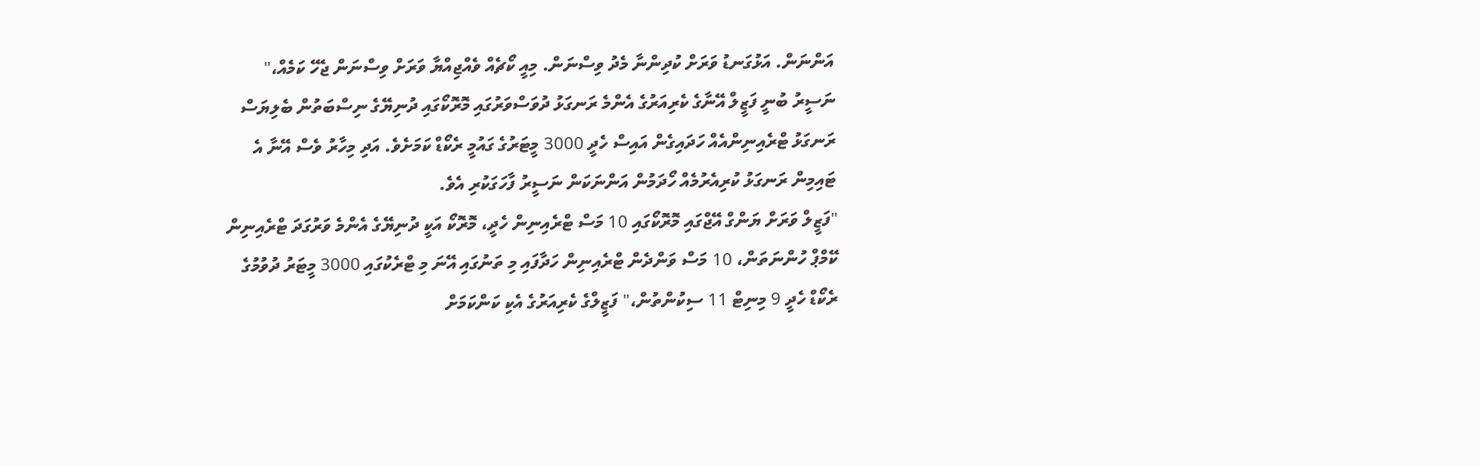އަންނަން. އަޅުގަނޑު ވަރަށް ކުދިންނާ މެދު ވިސްނަން. މިއީ ކޯޗެއް ވެއްޖިއްޔާ ވަރަށް ވިސްނަން ޖެހޭ ކަމެއް،"
ނަސީރު ބުނީ ފަޒީލް އޭނާގެ ކެރިއަރުގެ އެންމެ ރަނގަޅު ދުވަސްވަރުގައި މޮރޮކޯގައި ދުނިޔޭގެ ނިސްބަތުން ބެލިޔަސް ރަނގަޅު ޓްރެއިނިންއެއް ހަދައިގެން އައިސް ހެދީ 3000 މީޓަރުގެ ގައުމީ ރެކޯޑް ކަމަށެވެ. އަދި މިހާރު ވެސް އޭނާ އެ ޓައިމިން ރަނގަޅު ކުރިއެރުމެއް ހޯދަމުން އަންނަކަން ނަސީރު ފާހަގަކުރި އެވެ.
"ފަޒީލް ވަރަށް ޔަންގް އޭޖްގައި މޮރޮކޯގައި 10 މަސް ޓްރެއިނިން ހެދީ، މޮރޮކޯ އަކީ ދުނިޔޭގެ އެންމެ ވަރުގަދަ ޓްރެއިނިން ކޭމްޕް ހުންނަތަން، 10 މަސް ވަންދެން ޓްރެއިނިން ހަދާފައި މި ތަނުގައި އޭނަ މި ޓްރެކުގައި 3000 މީޓަރު ދުވުމުގެ ރެކޯޑް ހެދީ 9 މިނިޓް 11 ސިކުންތުން،" ފަޒީލްގެ ކެރިއަރުގެ އެކި ކަންކަމަށް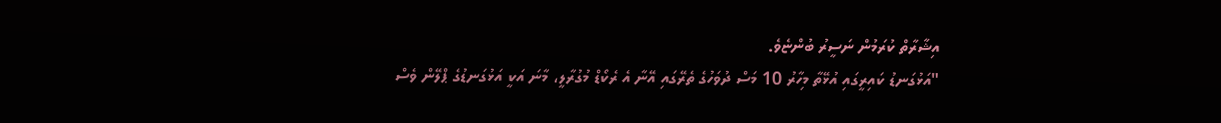އިޝާރާތް ކުރަމުން ނަސީރު ބުންޏެވެ.
"އަޅުގަނޑު ކައިރީގައި އުޅޭތާ މިހާރު 10 މަސް ދުވަހުގެ ތެރޭގައި އޭނާ އެ ރެކޯޑް މުގުރާލީ، މާނަ އަކީ އަޅުގަނޑުގެ ޕްލޭން ވެސް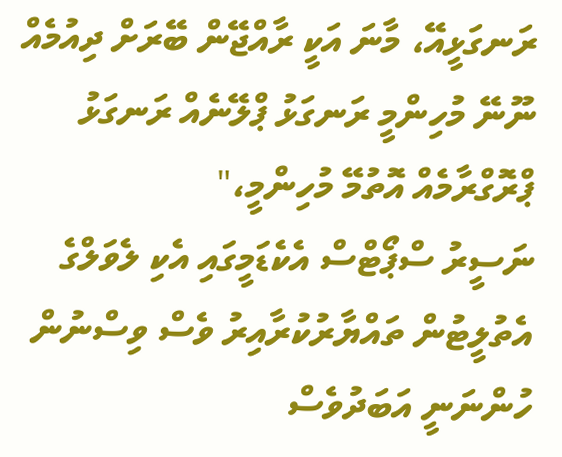ރަނގަޅީއޭ، މާނަ އަކީ ރާއްޖޭން ބޭރަށް ދިއުމެއް ނޫނޭ މުހިންމީ ރަނގަޅު ޕްލޭނެއް ރަނގަޅު ޕްރޮގްރާމެއް އޮތުމޭ މުހިންމީ،"
ނަސީރު ސްޕޯޓްސް އެކެޑަމީގައި އެކި ލެވަލްގެ އެތުލީޓުން ތައްޔާރުކުރާއިރު ވެސް ވިސްނުން ހުންނަނީ އަބަދުވެސް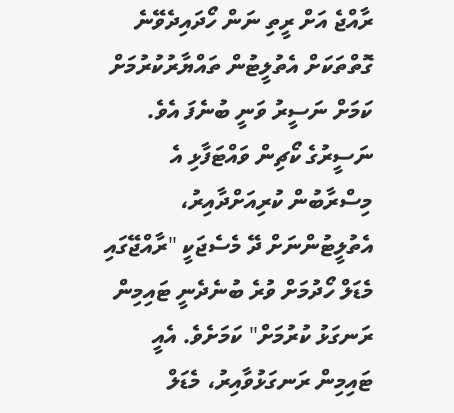ރާއްޖެ އަށް ރީތި ނަން ހޯދައިދެވޭނެ ގޮތްތަކަށް އެތުލީޓުން ތައްޔާރުކުރުމަށް ކަމަށް ނަސީރު ވަނީ ބުނެފަ އެވެ.
ނަސީރުގެ ކޯޗިން ވައްޓަފާޅި އެ މިސްރާބުން ކުރިއަށްދާއިރު، އެތުލީޓުންނަށް ދޭ މެސެޖަކީ "ރާއްޖޭގައި މެޑަލް ހޯދުމަށް ވުރެ ބުނެދެނީ ޓައިމިން ރަނގަޅު ކުރުމަށް" ކަމަށެވެ. އެއީ ޓައިމިން ރަނގަޅުވާއިރު، މެޑަލް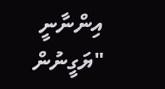އިންނާނީ "ޔަގީނުން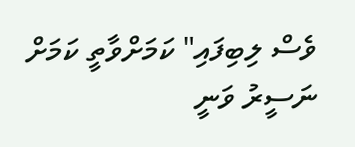ވެސް ލިބިފައި" ކަމަށްވާތީ ކަމަށް ނަސީރު ވަނީ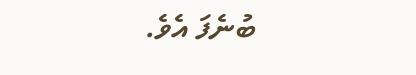ބުނެފަ އެވެ.